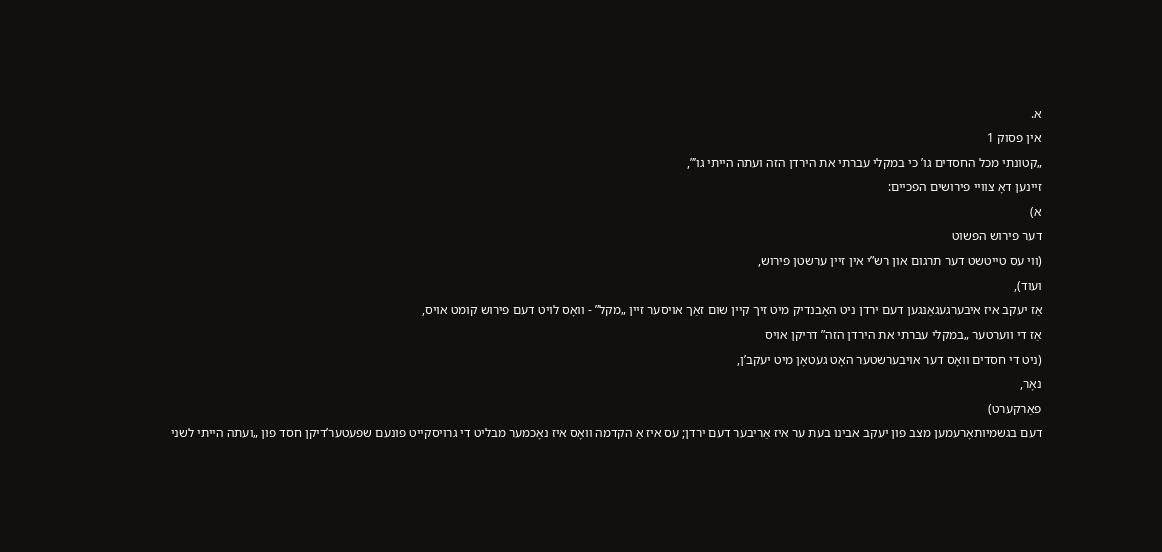א.
אין פסוק 1
„קטונתי מכל החסדים גו’ כי במקלי עברתי את הירדן הזה ועתה הייתי גו’”,
זיינען דאָ צוויי פירושים הפכיים:
א)
דער פירוש הפשוט
(ווי עס טייטשט דער תרגום און רש”י אין זיין ערשטן פירוש,
ועוד),
אַז יעקב איז איבערגעגאַנגען דעם ירדן ניט האָבנדיק מיט זיך קיין שום זאַך אויסער זיין „מקל” - וואָס לויט דעם פירוש קומט אויס,
אַז די ווערטער „במקלי עברתי את הירדן הזה” דריקן אויס
(ניט די חסדים וואָס דער אויבערשטער האָט געטאָן מיט יעקב’ן,
נאָר,
פאַרקערט)
דעם בגשמיותאָרעמען מצב פון יעקב אבינו בעת ער איז אַריבער דעם ירדן; עס איז אַ הקדמה וואָס איז נאָכמער מבליט די גרויסקייט פונעם שפעטער’דיקן חסד פון „ועתה הייתי לשני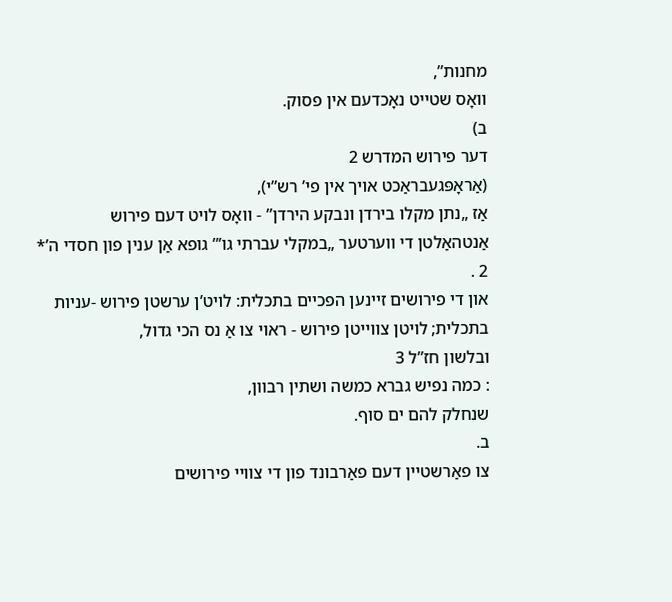מחנות”,
וואָס שטייט נאָכדעם אין פסוק.
ב)
דער פירוש המדרש 2
(אַראָפּגעבראַכט אויך אין פי’ רש”י),
אַז „נתן מקלו בירדן ונבקע הירדן” - וואָס לויט דעם פירוש אַנטהאַלטן די ווערטער „במקלי עברתי גו’” גופא אַן ענין פון חסדי ה’* 2 .
און די פירושים זיינען הפכיים בתכלית: לויט’ן ערשטן פירוש -עניות בתכלית; לויטן צווייטן פירוש - ראוי צו אַ נס הכי גדול,
ובלשון חז”ל 3
: כמה נפיש גברא כמשה ושתין רבוון,
שנחלק להם ים סוף.
ב.
צו פאַרשטיין דעם פאַרבונד פון די צוויי פירושים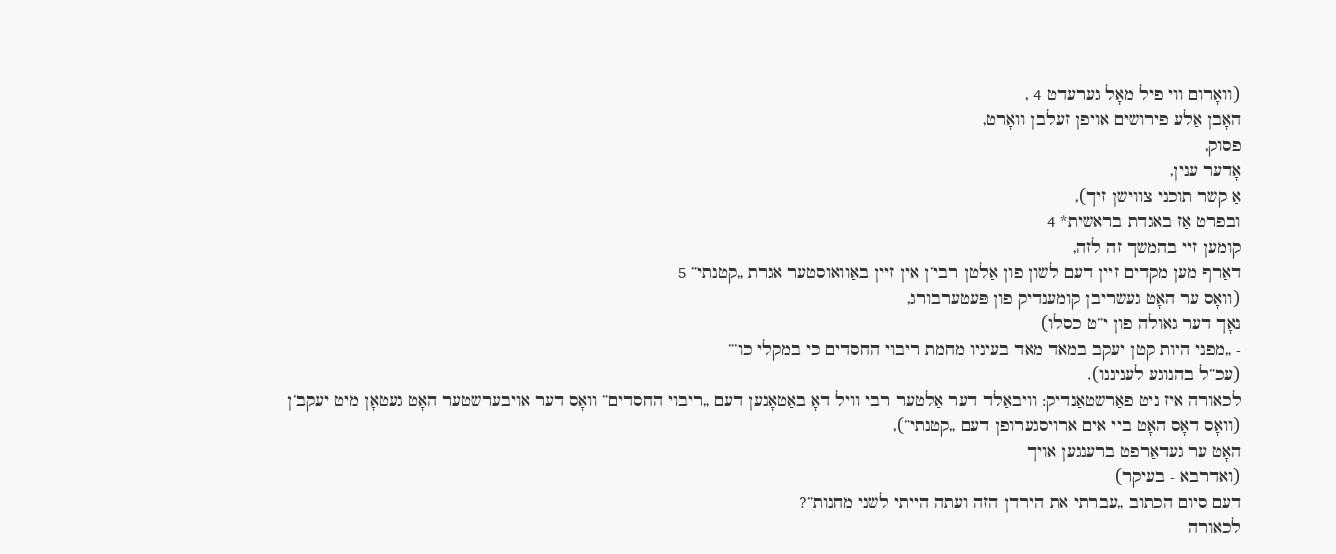(וואָרום ווי פיל מאָל גערעדט 4 ,
האָבן אַלע פירושים אויפן זעלבן וואָרט,
פסוק,
אָדער ענין,
אַ קשר תוכני צווישן זיך),
ובפרט אַז באגדת בראשית* 4
קומען זיי בהמשך זה לזה,
דאַרף מען מקדים זיין דעם לשון פון אַלטן רבי’ן אין זיין באַוואוסטער אגרת „קטנתי” 5
(וואָס ער האָט געשריבן קומענדיק פון פּעטערבורג,
נאָך דער גאולה פון י”ט כסלו)
- „מפני היות קטן יעקב במאד מאד בעיניו מחמת ריבוי החסדים כי במקלי כו’”
(עכ”ל בהנוגע לעניננו).
לכאורה איז ניט פאַרשטאַנדיק: וויבאַלד דער אַלטער רבי וויל דאָ באַטאָנען דעם „ריבוי החסדים” וואָס דער אויבערשטער האָט געטאָן מיט יעקב’ן
(וואָס דאָס האָט ביי אים ארויסגערופן דעם „קטנתי”),
האָט ער געדאַרפט ברענגען אויך
(ואדרבא - בעיקר)
דעם סיום הכתוב „עברתי את הירדן הזה ועתה הייתי לשני מחנות”?
לכאורה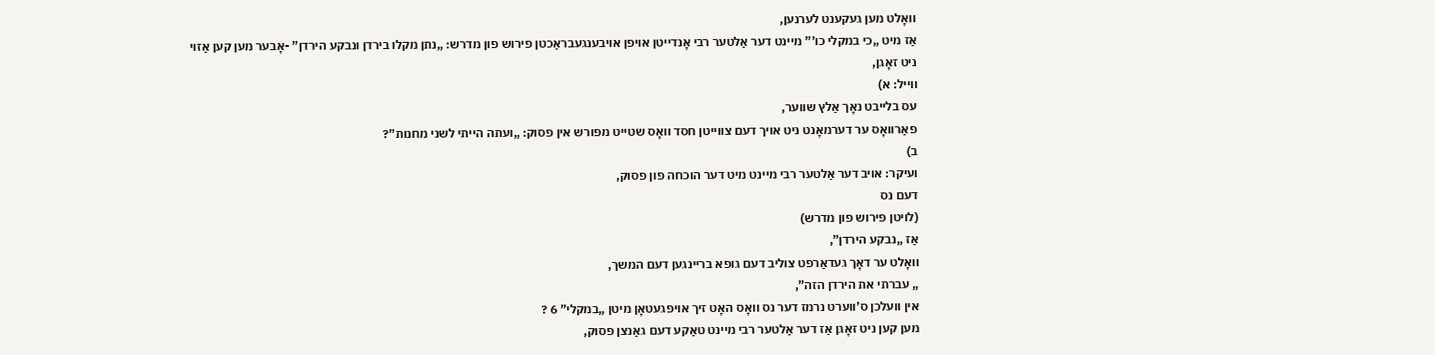וואָלט מען געקענט לערנען,
אַז מיט „כי במקלי כו’” מיינט דער אַלטער רבי אָנדייטן אויפן אויבענגעבראַכטן פירוש פון מדרש: „נתן מקלו בירדן ונבקע הירדן” -אָבער מען קען אַזוי ניט זאָגן,
ווייל: א)
עס בלייבט נאָך אַלץ שווער,
פאַרוואָס ער דערמאָנט ניט אויך דעם צווייטן חסד וואָס שטייט מפורש אין פסוק: „ועתה הייתי לשני מחנות”?
ב)
ועיקר: אויב דער אַלטער רבי מיינט מיט דער הוכחה פון פסוק,
דעם נס
(לויטן פירוש פון מדרש)
אַז „נבקע הירדן”,
וואָלט ער דאָך געדאַרפט צוליב דעם גופא בריינגען דעם המשך,
„ עברתי את הירדן הזה”,
אין וועלכן ס’ווערט נרמז דער נס וואָס האָט זיך אויפגעטאָן מיטן „במקלי” 6 ?
מען קען ניט זאָגן אַז דער אַלטער רבי מיינט טאַקע דעם גאַנצן פסוק,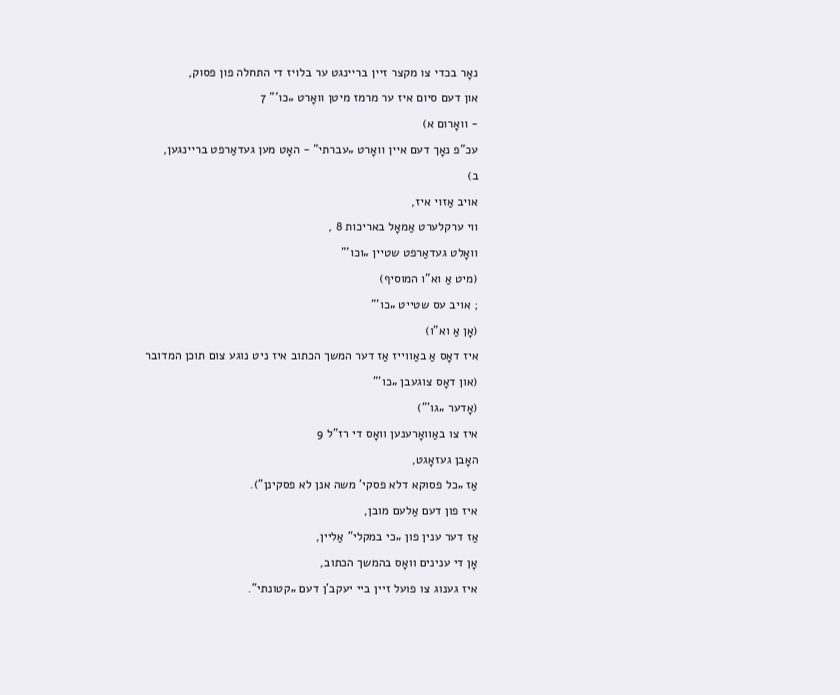נאָר בכדי צו מקצר זיין בריינגט ער בלויז די התחלה פון פסוק,
און דעם סיום איז ער מרמז מיטן וואָרט „כו’” 7
- וואָרום א)
עכ”פ נאָך דעם איין וואָרט „עברתי” - האָט מען געדאַרפט בריינגען,
ב)
אויב אַזוי איז,
ווי ערקלערט אַמאָל באריכות 8 ,
וואָלט געדאַרפט שטיין „וכו’”
(מיט אַ וא”ו המוסיף)
; אויב עס שטייט „כו’”
(אָן אַ וא”ו)
איז דאָס אַ באַווייז אַז דער המשך הכתוב איז ניט נוגע צום תוכן המדובר
(און דאָס צוגעבן „כו’”
(אָדער „גו’”)
איז צו באַוואָרענען וואָס די רז”ל 9
האָבן געזאָגט,
אַז „כל פסוקא דלא פסקי’ משה אנן לא פסקינן”).
איז פון דעם אַלעם מובן,
אַז דער ענין פון „כי במקלי” אַליין,
אָן די ענינים וואָס בהמשך הכתוב,
איז גענוג צו פועל זיין ביי יעקב’ן דעם „קטונתי”.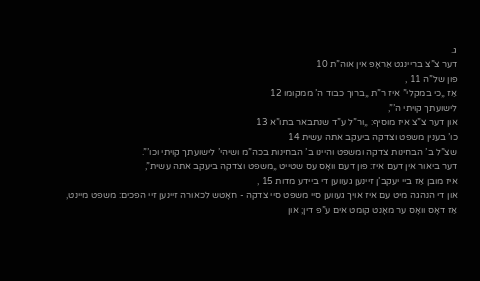ג.
דער צ”צ בריינגט אַראָפּ אין אוה”ת 10
פון של”ה 11 ,
אַז „כי במקלי” איז ר”ת „ברוך כבוד ה’ ממקומו 12
לישועתך קויתי ה’”,
און דער צ”צ איז מוסיף: „ור”ל ע”ד שנתבאר בתו”א 13
כו’ בענין משפט וצדקה ביעקב אתה עשית 14
שצ”ל ב’ הבחינות צדקה ומשפט והיינו ב’ הבחינות בכה”מ ושיהי’ לישועתך קויתי וכו’”.
דער ביאור אין דעם איז: פון דעם וואָס עס שטייט „משפט וצדקה ביעקב אתה עשית”,
איז מובן אַז ביי יעקב’ן זיינען געווען די ביידע מדות 15 ,
און די הנהגה מיט עם איז אויך געווען סיי משפט סיי צדקה - חאָטש לכאורה זיינען זיי הפכים: משפט מיינט,
אַז דאָס וואָס ער מאָנט קומט אים ע”פ דין; און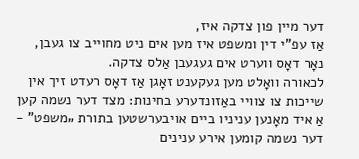דער מיין פון צדקה איז,
אַז עפ”י דין ומשפט איז מען אים ניט מחוייב צו געבן,
נאָר דאָס ווערט אים געגעבן אַלס צדקה.
לכאורה וואָלט מען געקענט זאָגן אַז דאָס רעדט זיך אין שייכות צו צוויי באַזונדערע בחינות: מצד דער נשמה קען אַ איד מאָנען עניניו ביים אויבערשטען בתורת „משפט” - דער נשמה קומען אירע ענינים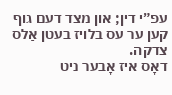עפ”י דין; און מצד דעם גוף קען ער עס בלויז בעטן אַלס צדקה.
דאָס איז אָבער ניט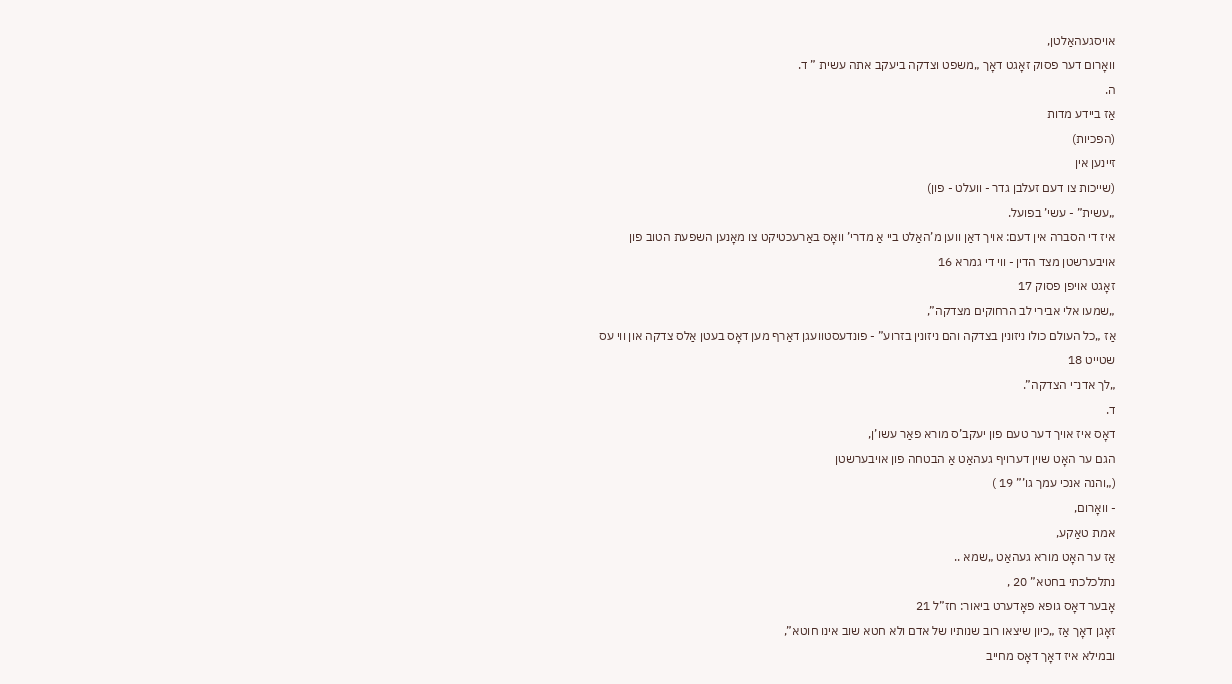אויסגעהאַלטן,
וואָרום דער פסוק זאָגט דאָך „משפט וצדקה ביעקב אתה עשית ” ד.
ה.
אַז ביידע מדות
(הפכיות)
זיינען אין
(שייכות צו דעם זעלבן גדר - וועלט - פון)
„עשית” - עשי’ בפועל.
איז די הסברה אין דעם: אויך דאַן ווען מ’האַלט ביי אַ מדרי’ וואָס באַרעכטיקט צו מאָנען השפעת הטוב פון אויבערשטן מצד הדין - ווי די גמרא 16
זאָגט אויפן פסוק 17
„שמעו אלי אבירי לב הרחוקים מצדקה”,
אַז „כל העולם כולו ניזונין בצדקה והם ניזונין בזרוע” - פונדעסטוועגן דאַרף מען דאָס בעטן אַלס צדקה און ווי עס שטייט 18
„לך אדנ־י הצדקה”.
ד.
דאָס איז אויך דער טעם פון יעקב’ס מורא פאַר עשו’ן,
הגם ער האָט שוין דערויף געהאַט אַ הבטחה פון אויבערשטן
(„והנה אנכי עמך גו’” 19 )
- וואָרום,
אמת טאַקע,
אַז ער האָט מורא געהאַט „שמא ..
נתלכלכתי בחטא” 20 ,
אָבער דאָס גופא פאָדערט ביאור: חז”ל 21
זאָגן דאָך אַז „כיון שיצאו רוב שנותיו של אדם ולא חטא שוב אינו חוטא”,
ובמילא איז דאָך דאָס מחייב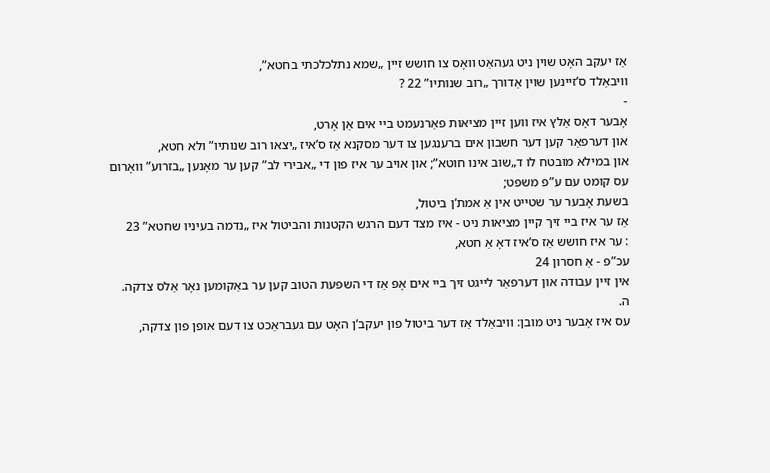אַז יעקב האָט שוין ניט געהאַט וואָס צו חושש זיין „שמא נתלכלכתי בחטא”,
וויבאַלד ס’זיינען שוין אַדורך „רוב שנותיו” 22 ?
-
אָבער דאָס אַלץ איז ווען זיין מציאות פאַרנעמט ביי אים אַן אָרט,
און דערפאַר קען דער חשבון אים ברענגען צו דער מסקנא אַז ס’איז „יצאו רוב שנותיו” ולא חטא,
און במילא מובטח לו ד„שוב אינו חוטא”; און אויב ער איז פון די „אבירי לב” קען ער מאָנען „בזרוע” וואָרום עס קומט עם ע”פ משפט;
בשעת אָבער ער שטייט אין אַ אמת’ן ביטול,
אַז ער איז ביי זיך קיין מציאות ניט - איז מצד דעם הרגש הקטנות והביטול איז „נדמה בעיניו שחטא” 23
: ער איז חושש אַז ס’איז דאָ אַ חטא,
עכ”פ - אַ חסרון 24
אין זיין עבודה און דערפאַר לייגט זיך ביי אים אָפּ אַז די השפעת הטוב קען ער באַקומען נאָר אַלס צדקה.
ה.
עס איז אָבער ניט מובן: וויבאַלד אַז דער ביטול פון יעקב’ן האָט עם געבראַכט צו דעם אופן פון צדקה,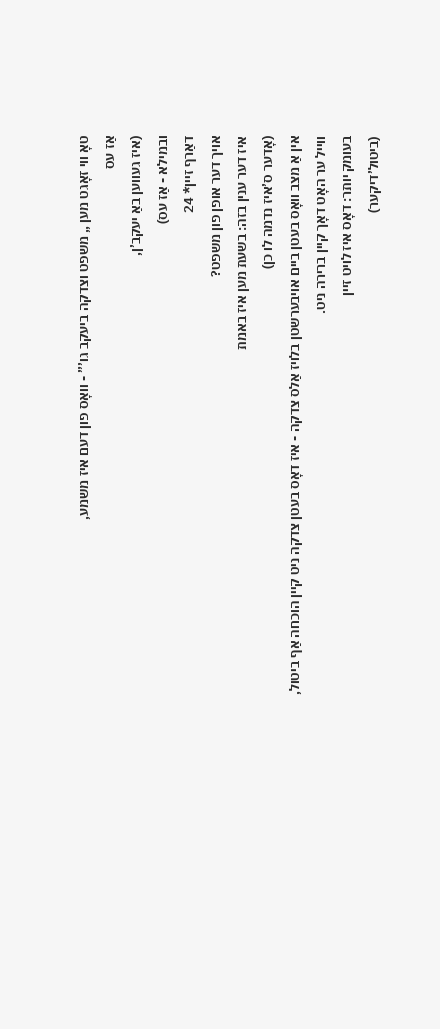טאָ ווי זאָגט מען „ משפט וצדקה ביעקב גו’” - וואָס פון דעם איז משמע,
אַז עס
(איז געווען באַ יעקב’ן,
ובמילא - אַז עס)
דאַרף זיין* 24
אויך דער אופן פון משפט?
איז דער ענין בזה: בשעת מען איז באמת
(אָדער ס’איז נדמה לו כן)
אין אַ מצב וואָס בעטן ביים אויבערשטן בלויז אַלס צדקה - איז דאָס בעטן צדקה ניט קיין הוכחה אַף ביטול,
ווייל ער האָט דאָך קיין ברירה ניט.
בעומק יותר: דאָס איז לויט זיין
(ביטול’דיקער)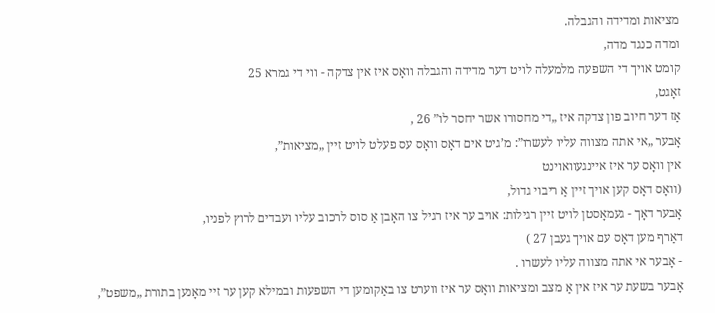מציאות ומדידה והגבלה.
ומדה כנגד מדה,
קומט אויך די השפעה מלמעלה לויט דער מדידה והגבלה וואָס איז אין צדקה - ווי די גמרא 25
זאָגט,
אַז דער חיוב פון צדקה איז „די מחסורו אשר יחסר לו” 26 ,
אָבער „אי אתה מצווה עליו לעשרו”: מ’גיט אים דאָס וואָס עס פעלט לויט זיין „מציאות”,
אין וואָס ער איז איינגעוואוינט
(וואָס דאָס קען אויך זיין אַ ריבוי גדול,
אָבער דאָך - געמאָסטן לויט זיין רגילות: אויב ער איז רגיל צו האָבן אַ סוס לרכוב עליו ועבדים לרוץ לפניו,
דאַרף מען דאָס עם אויך געבן 27 )
- אָבער אי אתה מצווה עליו לעשרו .
אָבער בשעת ער איז אין אַ מצב ומציאות וואָס ער איז ווערט צו באַקומען די השפעות ובמילא קען ער זיי מאָנען בתורת „משפט”,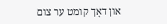און דאָך קומט ער צום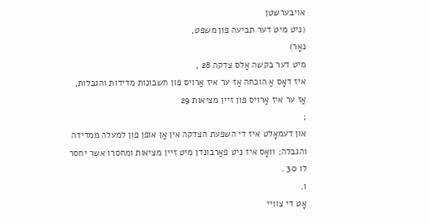אויבערשטן
(ניט מיט דער תביעה פון משפט,
נאָר)
מיט דער בקשה אַלס צדקה 28 ,
איז דאָס אַ הוכחה אַז ער איז אַרויס פון חשבונות מדידות והגבלות,
אַז ער איז אַרויס פון זיין מציאות 29
;
און דעמאָלט איז די השפעת הצדקה אין אַן אופן פון למעלה ממדידה והגבלה; וואָס איז ניט פאַרבונדן מיט זיין מציאות ומחסרו אשר יחסר לו 30 .
ו.
אָט די צוויי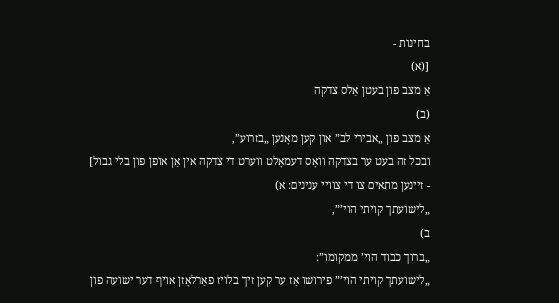בחינות -
[(א)
אַ מצב פון בעטן אַלס צדקה
(ב)
אַ מצב פון „אבירי לב” און קען מאָנען „בזרוע”,
ובכל זה בעט ער בצדקה וואָס דעמאָלט ווערט די צדקה אין אַן אופן פון בלי גבול]
- זיינען מתאים צו די צוויי ענינים: א)
„לישועתך קויתי הוי’”,
ב)
„ברוך כבוד הוי’ ממקומו”:
„לישועתך קויתי הוי’” פירושו אַז ער קען זיך בלויז פאַרלאָזן אויף דער ישועה פון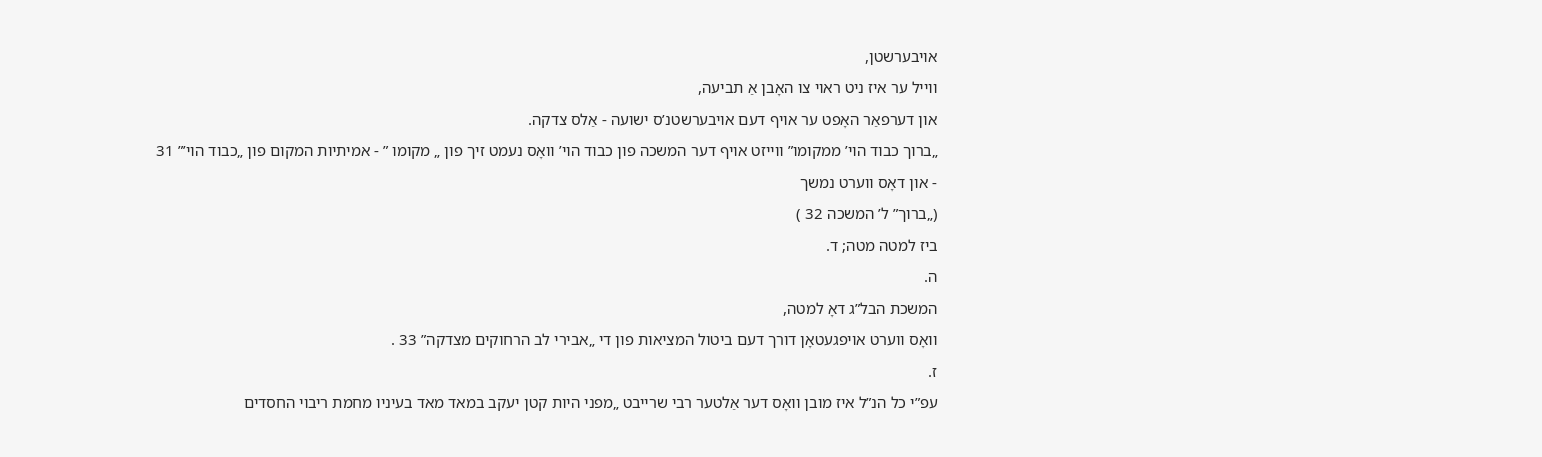אויבערשטן,
ווייל ער איז ניט ראוי צו האָבן אַ תביעה,
און דערפאַר האָפט ער אויף דעם אויבערשטנ’ס ישועה - אַלס צדקה.
„ברוך כבוד הוי’ ממקומו” ווייזט אויף דער המשכה פון כבוד הוי’ וואָס נעמט זיך פון „ מקומו ” - אמיתיות המקום פון „כבוד הוי’” 31
- און דאָס ווערט נמשך
(„ברוך” ל’ המשכה 32 )
ביז למטה מטה; ד.
ה.
המשכת הבל”ג דאָ למטה,
וואָס ווערט אויפגעטאָן דורך דעם ביטול המציאות פון די „אבירי לב הרחוקים מצדקה” 33 .
ז.
עפ”י כל הנ”ל איז מובן וואָס דער אַלטער רבי שרייבט „מפני היות קטן יעקב במאד מאד בעיניו מחמת ריבוי החסדים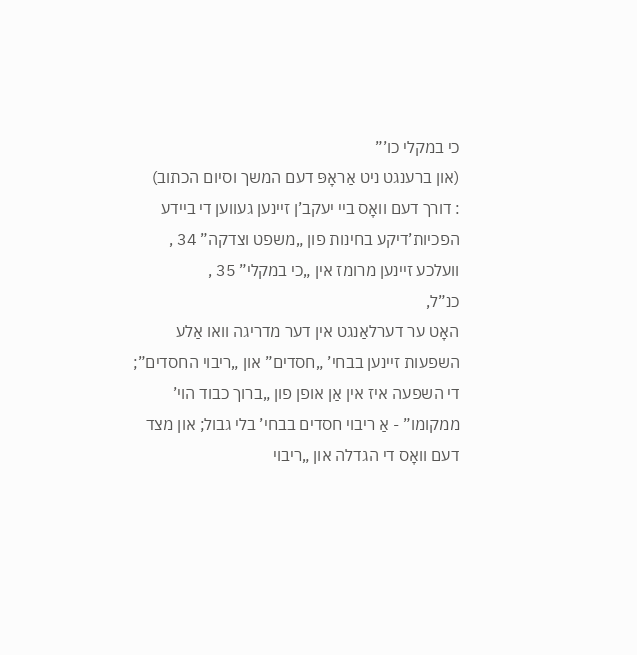כי במקלי כו’”
(און ברענגט ניט אַראָפּ דעם המשך וסיום הכתוב)
: דורך דעם וואָס ביי יעקב’ן זיינען געווען די ביידע הפכיות’דיקע בחינות פון „משפט וצדקה” 34 ,
וועלכע זיינען מרומז אין „כי במקלי” 35 ,
כנ”ל,
האָט ער דערלאַנגט אין דער מדריגה וואו אַלע השפעות זיינען בבחי’ „חסדים” און „ריבוי החסדים”; די השפעה איז אין אַן אופן פון „ברוך כבוד הוי’ ממקומו” - אַ ריבוי חסדים בבחי’ בלי גבול; און מצד דעם וואָס די הגדלה און „ריבוי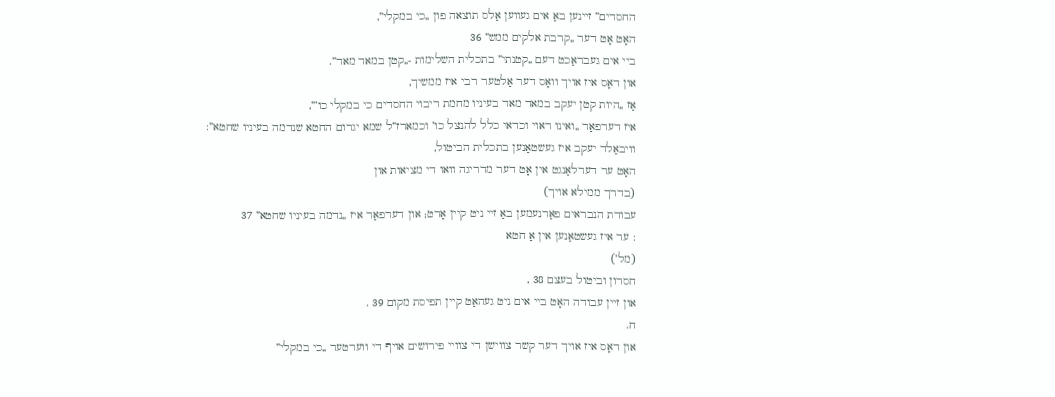החסדים” זיינען באַ אים געווען אַלס תוצאה פון „כי במקלי”,
האָט אָט דער „קרבת אלקים ממש” 36
ביי אים געבראַכט דעם „קטנתי” בתכלית השלימות -„קטן במאד מאד”.
און דאָס איז אויך וואָס דער אַלטער רבי איז ממשיך,
אַז „היות קטן יעקב במאד מאד בעיניו מחמת ריבוי החסדים כי במקלי כו’”,
איז דערפאַר „ואינו ראוי וכדאי כלל להנצל כו’ וכמארז”ל שמא יגרום החטא שנדמה בעיניו שחטא”:
וויבאַלד יעקב איז געשטאַנען בתכלית הביטול,
האָט ער דערלאַנגט אין אָט דער מדריגה וואו די מציאות און
(בדרך ממילא אויך)
עבודת הנבראים פאַרנעמען באַ זיי ניט קיין אָרט; און דערפאַר איז „נדמה בעיניו שחטא” 37
: ער איז געשטאַנען אין אַ חטא
(מל’)
חסרון וביטול בעצם 38 ,
און זיין עבודה האָט ביי אים ניט געהאַט קיין תפיסת מקום 39 .
ח.
און דאָס איז אויך דער קשר צווישן די צוויי פירושים אויף די ווערטער „כי במקלי”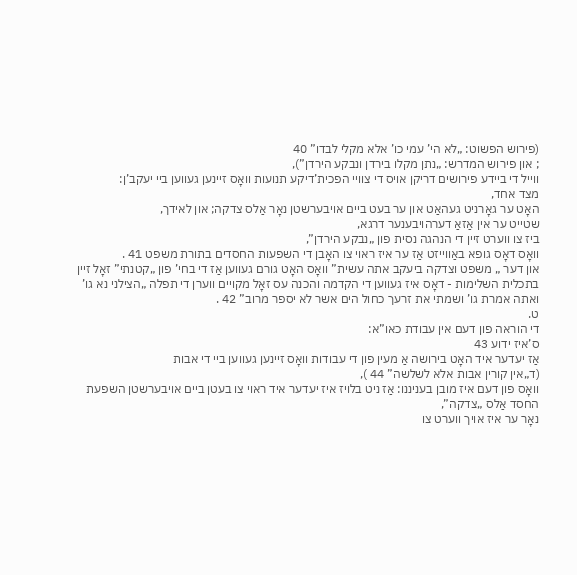(פירוש הפשוט: „לא הי’ עמי כו’ אלא מקלי לבדו” 40
; און פירוש המדרש: „נתן מקלו בירדן ונבקע הירדן”),
ווייל די ביידע פירושים דריקן אויס די צוויי הפכית’דיקע תנועות וואָס זיינען געווען ביי יעקב’ן:
מצד אחד,
האָט ער גאָרניט געהאַט און ער בעט ביים אויבערשטן נאָר אַלס צדקה; און לאידך,
שטייט ער אין אַזאַ דערהויבענער דרגא,
ביז צו ווערט זיין די הנהגה נסית פון „נבקע הירדן”,
וואָס דאָס גופא באַווייזט אַז ער איז ראוי צו האָבן די השפעות החסדים בתורת משפט 41 .
און דער „ משפט וצדקה ביעקב אתה עשית” וואָס האָט גורם געווען אַז די בחי’ פון „קטנתי” זאָל זיין בתכלית השלימות - דאָס איז געווען די הקדמה והכנה עס זאָל מקויים ווערן די תפלה „הצילני נא גו’ ואתה אמרת גו’ ושמתי את זרעך כחול הים אשר לא יספר מרוב” 42 .
ט.
די הוראה פון דעם אין עבודת כאו”א:
ס’איז ידוע 43
אַז יעדער איד האָט בירושה אַ מעין פון די עבודות וואָס זיינען געווען ביי די אבות
(ד„אין קורין אבות אלא לשלשה” 44 ),
וואָס פון דעם איז מובן בעניננו: אַז ניט בלויז איז יעדער איד ראוי צו בעטן ביים אויבערשטן השפעת החסד אַלס „צדקה”,
נאָר ער איז אויך ווערט צו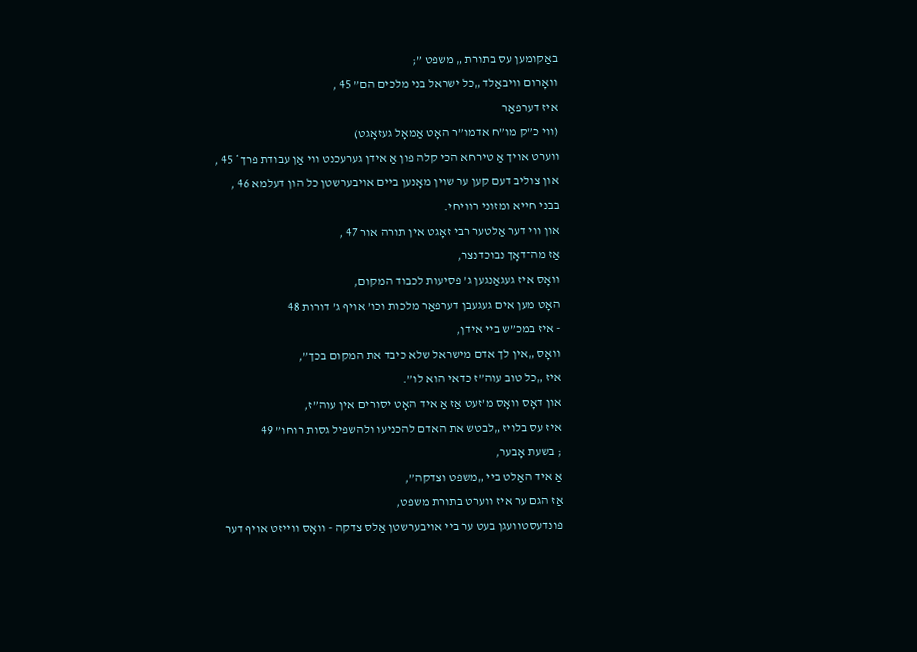באַקומען עס בתורת „ משפט ”;
וואָרום וויבאַלד „כל ישראל בני מלכים הם” 45 ,
איז דערפאַר
(ווי כ”ק מו”ח אדמו”ר האָט אַמאָל געזאָגט)
ווערט אויך אַ טירחא הכי קלה פון אַ אידן גערעכנט ווי אַן עבודת פרך* 45 ,
און צוליב דעם קען ער שוין מאָנען ביים אויבערשטן כל הון דעלמא 46 ,
בבני חייא ומזוני רוויחי.
און ווי דער אַלטער רבי זאָגט אין תורה אור 47 ,
אַז מה־דאָך נבוכדנצר,
וואָס איז געגאַנגען ג’ פסיעות לכבוד המקום,
האָט מען אים געגעבן דערפאַר מלכות וכו’ אויף ג’ דורות 48
- איז במכ”ש ביי אידן,
וואָס „אין לך אדם מישראל שלא כיבד את המקום בכך”,
איז „כל טוב עוה”ז כדאי הוא לו”.
און דאָס וואָס מ’זעט אַז אַ איד האָט יסורים אין עוה”ז,
איז עס בלויז „לבטש את האדם להכניעו ולהשפיל גסות רוחו” 49
; בשעת אָבער,
אַ איד האַלט ביי „משפט וצדקה”,
אַז הגם ער איז ווערט בתורת משפט,
פונדעסטוועגן בעט ער ביי אויבערשטן אַלס צדקה - וואָס ווייזט אויף דער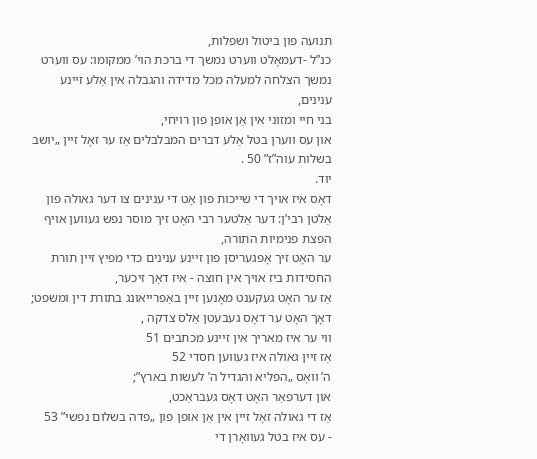תנועה פון ביטול ושפלות,
כנ”ל -דעמאָלט ווערט נמשך די ברכת הוי’ ממקומו: עס ווערט נמשך הצלחה למעלה מכל מדידה והגבלה אין אַלע זיינע ענינים,
בני חיי ומזוני אין אַן אופן פון רויחי,
און עס ווערן בטל אַלע דברים המבלבלים אַז ער זאָל זיין „יושב בשלות עוה”ז” 50 .
יוד.
דאָס איז אויך די שייכות פון אָט די ענינים צו דער גאולה פון אַלטן רבי’ן: דער אַלטער רבי האָט זיך מוסר נפש געווען אויף הפצת פנימיות התורה,
ער האָט זיך אָפּגעריסן פון זיינע ענינים כדי מפיץ זיין תורת החסידות ביז אויך אין חוצה - איז דאָך זיכער,
אַז ער האָט געקענט מאָנען זיין באַפרייאונג בתורת דין ומשפט; דאָך האָט ער דאָס געבעטן אַלס צדקה ,
ווי ער איז מאריך אין זיינע מכתבים 51
אַז זיין גאולה איז געווען חסדי 52
ה’ וואָס „הפליא והגדיל ה’ לעשות בארץ”;
און דערפאַר האָט דאָס געבראַכט,
אַז די גאולה זאָל זיין אין אַן אופן פון „פדה בשלום נפשי” 53
- עס איז בטל געוואָרן די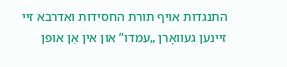התנגדות אויף תורת החסידות ואדרבא זיי זיינען געוואָרן „עמדו” און אין אַן אופן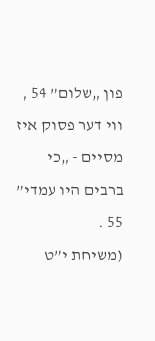פון „שלום” 54 ,
ווי דער פסוק איז מסיים - „כי ברבים היו עמדי” 55 .
(משיחת י”ט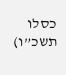כסלו תשכ”ו)